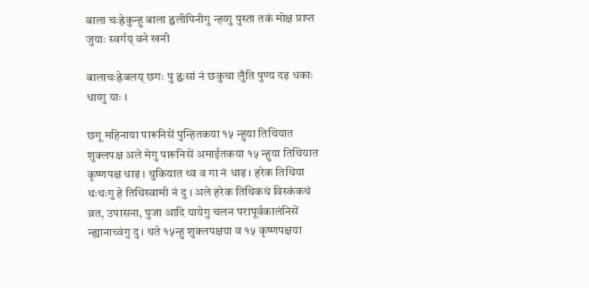बाला चःह्रेकुन्हु बाला ह्वलीपिनीगु न्हय्गु पुस्ता तकं मोक्ष प्राप्त जुयाः स्वर्गय् वने खनी

बालाचःह्रेबलय् छगः पु ह्वःसां नं छकुचा लुँति पुण्य दइ धकाः धाय्गु याः ।

छगू महिनाया पारूनिसें पुन्हितकया १५ न्हुया तिथियात शुक्लपक्ष अले मेगु पारूनिसें अमाईतकया १५ न्हुया तिथियात कृष्णपक्ष धाइ । थुकियात थ्व व गा नं धाइ । हरेक तिथिया थःथःगु हे तिथिस्वामी नं दु । अले हरेक तिथिकथं विस्कंकथं व्रत, उपासना, पुजा आदि यायेगु चलन परापूर्वकालंनिसें न्ह्यानाच्वंगु दु । थते १५न्हु शुक्लपक्षया व १५ कृष्णपक्षया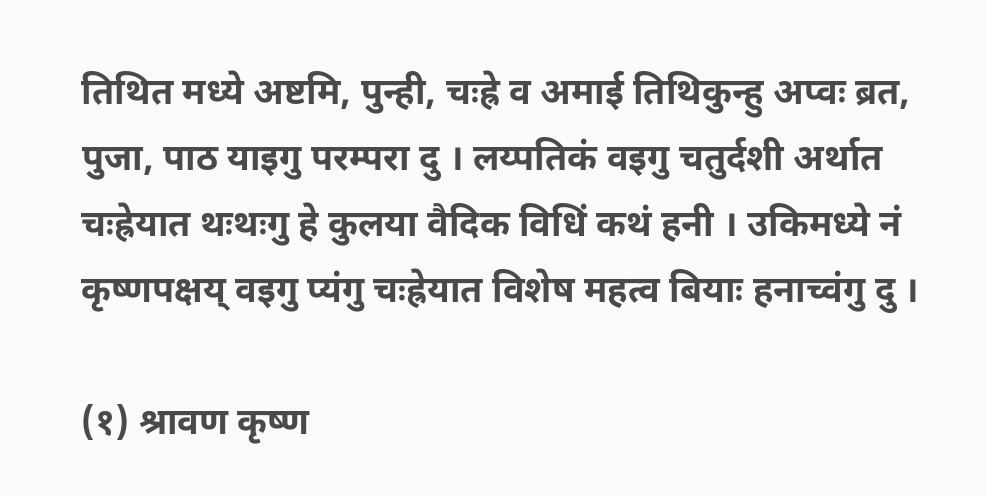तिथित मध्ये अष्टमि, पुन्ही, चःह्रे व अमाई तिथिकुन्हु अप्वः ब्रत, पुजा, पाठ याइगु परम्परा दु । लय्पतिकं वइगु चतुर्दशी अर्थात चःह्रेयात थःथःगु हे कुलया वैदिक विधिं कथं हनी । उकिमध्ये नं कृष्णपक्षय् वइगु प्यंगु चःह्रेयात विशेष महत्व बियाः हनाच्वंगु दु ।

(१) श्रावण कृष्ण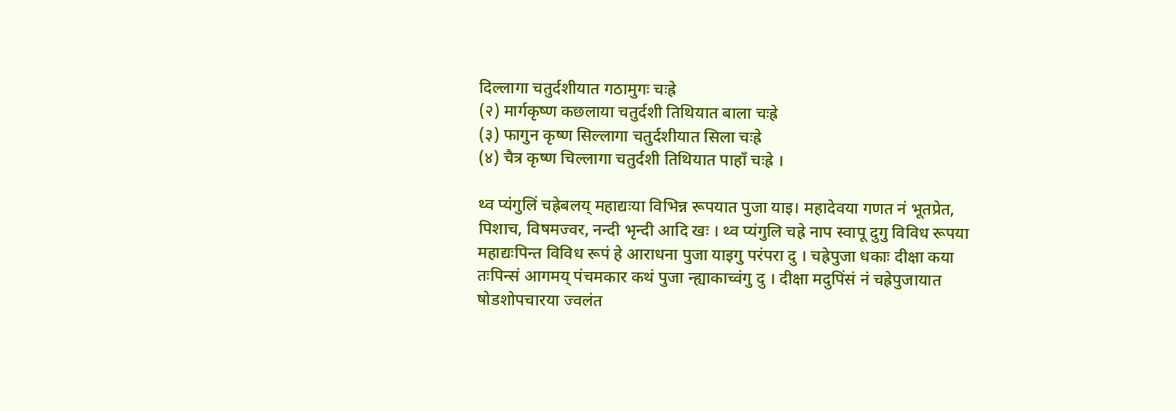दिल्लागा चतुर्दशीयात गठामुगः चःह्रे
(२) मार्गकृष्ण कछलाया चतुर्दशी तिथियात बाला चःह्रे
(३) फागुन कृष्ण सिल्लागा चतुर्दशीयात सिला चःह्रे
(४) चैत्र कृष्ण चिल्लागा चतुर्दशी तिथियात पाहाँ चःह्रे ।

थ्व प्यंगुलिं चह्रेबलय् महाद्यःया विभिन्न रूपयात पुजा याइ। महादेवया गणत नं भूतप्रेत, पिशाच, विषमज्वर, नन्दी भृन्दी आदि खः । थ्व प्यंगुलि चह्रे नाप स्वापू दुगु विविध रूपया महाद्यःपिन्त विविध रूपं हे आराधना पुजा याइगु परंपरा दु । चह्रेपुजा धकाः दीक्षा कया तःपिन्सं आगमय् पंचमकार कथं पुजा न्ह्याकाच्वंगु दु । दीक्षा मदुपिंसं नं चह्रेपुजायात षोडशोपचारया ज्वलंत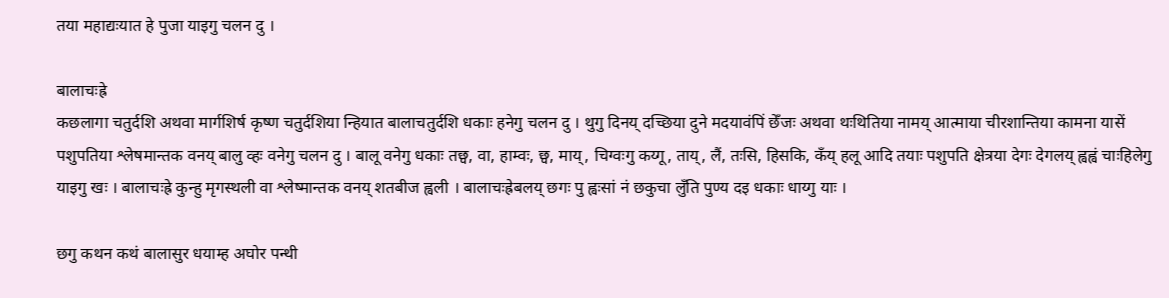तया महाद्यःयात हे पुजा याइगु चलन दु ।

बालाचःह्रे
कछलागा चतुर्दशि अथवा मार्गशिर्ष कृष्ण चतुर्दशिया न्हियात बालाचतुर्दशि धकाः हनेगु चलन दु । थुगु दिनय् दच्छिया दुने मदयावंपिं छेँजः अथवा थःथितिया नामय् आत्माया चीरशान्तिया कामना यासें पशुपतिया श्लेषमान्तक वनय् बालु व्हः वनेगु चलन दु । बालू वनेगु धकाः तछ्व, वा, हाम्वः, छ्व, माय्, चिग्वःगु कय्गू, ताय्, लैं, तःसि, हिसकि, कँय् हलू आदि तयाः पशुपति क्षेत्रया देगः देगलय् ह्वह्वं चाःहिलेगु याइगु खः । बालाचःह्रे कुन्हु मृगस्थली वा श्लेष्मान्तक वनय् शतबीज ह्वली । बालाचःह्रेबलय् छगः पु ह्वःसां नं छकुचा लुँति पुण्य दइ धकाः धाय्गु याः ।

छगु कथन कथं बालासुर धयाम्ह अघोर पन्थी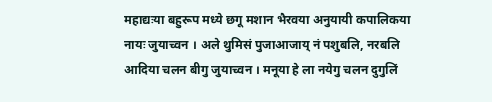महाद्यःया बहुरूप मध्ये छगू मशान भैरवया अनुयायी कपालिकया नायः जुयाच्वन । अले थुमिसं पुजाआजाय् नं पशुबलि, नरबलि आदिया चलन बीगु जुयाच्वन । मनूया हे ला नयेगु चलन दुगुलिं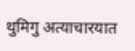थुमिगु अत्याचारयात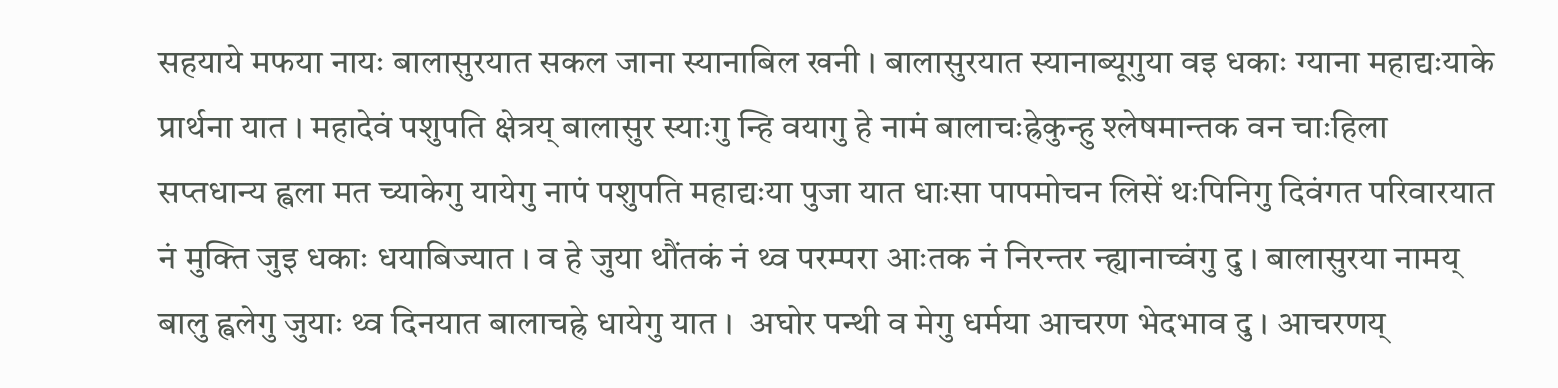सहयाये मफया नायः बालासुरयात सकल जाना स्यानाबिल खनी । बालासुरयात स्यानाब्यूगुया वइ धकाः ग्याना महाद्यःयाके प्रार्थना यात । महादेवं पशुपति क्षेत्रय् बालासुर स्याःगु न्हि वयागु हे नामं बालाचःह्रेकुन्हु श्लेषमान्तक वन चाःहिला सप्तधान्य ह्वला मत च्याकेगु यायेगु नापं पशुपति महाद्यःया पुजा यात धाःसा पापमोचन लिसें थःपिनिगु दिवंगत परिवारयात नं मुक्ति जुइ धकाः धयाबिज्यात । व हे जुया थौंतकं नं थ्व परम्परा आःतक नं निरन्तर न्ह्यानाच्वंगु दु । बालासुरया नामय् बालु ह्वलेगु जुयाः थ्व दिनयात बालाचह्रे धायेगु यात ।  अघोर पन्थी व मेगु धर्मया आचरण भेदभाव दु । आचरणय्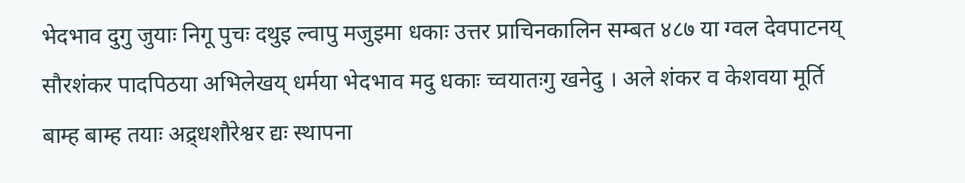भेदभाव दुगु जुयाः निगू पुचः दथुइ ल्वापु मजुइमा धकाः उत्तर प्राचिनकालिन सम्बत ४८७ या ग्वल देवपाटनय् सौरशंकर पादपिठया अभिलेखय् धर्मया भेदभाव मदु धकाः च्वयातःगु खनेदु । अले शंकर व केशवया मूर्ति बाम्ह बाम्ह तयाः अद्र्धशौरेश्वर द्यः स्थापना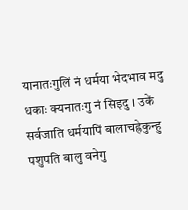यानातःगुलिं नं धर्मया भेदभाव मदु धकाः क्यनातःगु नं सिइदु । उकें सर्वजाति धर्मयापिं बालाचह्रेकुन्हु पशुपति बालु वनेगु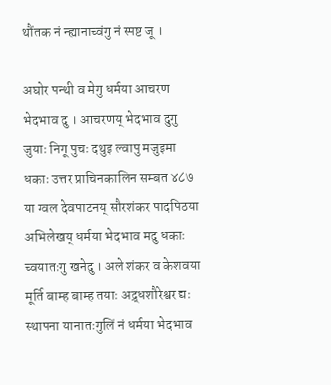थौंतक नं न्ह्यानाच्वंगु नं स्पष्ट जू ।

अघोर पन्थी व मेगु धर्मया आचरण भेदभाव दु । आचरणय् भेदभाव दुगु जुयाः निगू पुचः दथुइ ल्वापु मजुइमा धकाः उत्तर प्राचिनकालिन सम्बत ४८७ या ग्वल देवपाटनय् सौरशंकर पादपिठया अभिलेखय् धर्मया भेदभाव मदु धकाः च्वयातःगु खनेदु । अले शंकर व केशवया मूर्ति बाम्ह बाम्ह तयाः अद्र्धशौरेश्वर द्यः स्थापना यानातःगुलिं नं धर्मया भेदभाव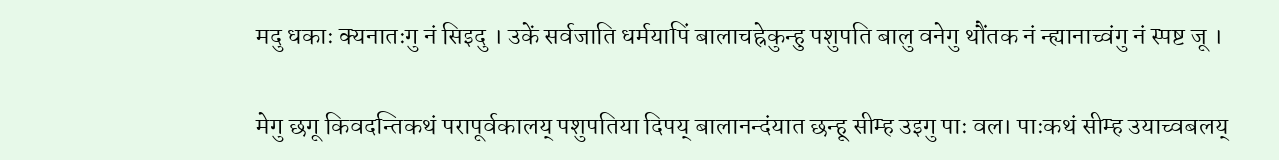मदु धकाः क्यनातःगु नं सिइदु । उकें सर्वजाति धर्मयापिं बालाचह्रेकुन्हु पशुपति बालु वनेगु थौंतक नं न्ह्यानाच्वंगु नं स्पष्ट जू ।

मेगु छगू किवदन्तिकथं परापूर्वकालय् पशुपतिया दिपय् बालानन्दंयात छन्हू सीम्ह उइगु पाः वल। पाःकथं सीम्ह उयाच्वबलय्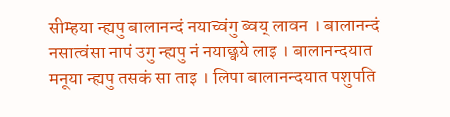सीम्हया न्ह्यपु बालानन्दं नयाच्वंगु ब्वय् लावन । बालानन्दं नसात्वंसा नापं उगु न्ह्यपु नं नयाछ्वये लाइ । बालानन्दयात मनूया न्ह्यपु तसकं सा ताइ । लिपा बालानन्दयात पशुपति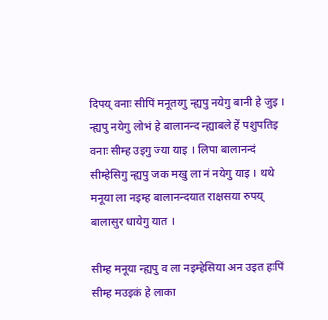दिपय् वनाः सीपिं मनूतय्गु न्ह्यपु नयेगु बानी हे जुइ । न्ह्यपु नयेगु लोभं हे बालानन्द न्ह्याबले हें पशुपतिइ वनाः सीम्ह उइगु ज्या याइ । लिपा बालानन्दं सीम्हेसिगु न्ह्यपु जक मखु ला नं नयेगु याइ । थथे मनूया ला नइम्ह बालानन्दयात राक्षसया रुपय् बालासुर धायेगु यात ।

सीम्ह मनूया न्ह्यपु व ला नइम्हेसिया अन उइत हःपिं सीम्ह मउइकं हे लाका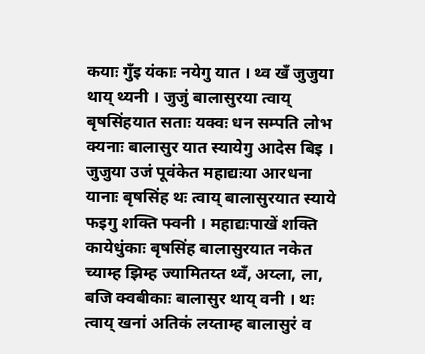कयाः गुँइ यंकाः नयेगु यात । थ्व खँ जुजुया थाय् थ्यनी । जुजुं बालासुरया त्वाय् बृषसिंहयात सताः यक्वः धन सम्पति लोभ क्यनाः बालासुर यात स्यायेगु आदेस बिइ । जुजुया उजं पूवंकेत महाद्यःया आरधना यानाः बृषसिंह थः त्वाय् बालासुरयात स्याये फइगु शक्ति फ्वनी । महाद्यःपाखें शक्ति कायेधुंकाः बृषसिंह बालासुरयात नकेत च्याम्ह झिम्ह ज्यामितय्त थ्वँ, अय्ला, ला, बजि क्वबीकाः बालासुर थाय् वनी । थः त्वाय् खनां अतिकं लय्ताम्ह बालासुरं व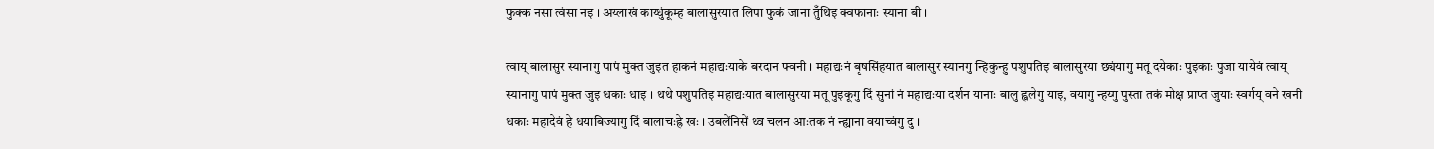फुक्क नसा त्वंसा नइ । अय्लाखं काय्धुंकूम्ह बालासुरयात लिपा फुकं जाना तुँथिइ क्वफानाः स्याना बी ।

त्वाय् बालासुर स्यानागु पापं मुक्त जुइत हाकनं महाद्यःयाके बरदान फ्वनी । महाद्यःनं बृषसिंहयात बालासुर स्यानगु न्हिकुन्हु पशुपतिइ बालासुरया छ्यंयागु मतू दयेकाः पुइकाः पुजा यायेवं त्वाय् स्यानागु पापं मुक्त जुइ धकाः धाइ । थथे पशुपतिइ महाद्यःयात बालासुरया मतू पुइकूगु दिं सुनां नं महाद्यःया दर्शन यानाः बालु ह्वलेगु याइ, वयागु न्हय्गु पुस्ता तकं मोक्ष प्राप्त जुयाः स्वर्गय् वने खनी धकाः महादेवं हे धयाबिज्यागु दिं बालाचःह्रे खः । उबलेंनिसें थ्व चलन आःतक नं न्ह्याना वयाच्वंगु दु ।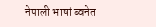नेपाली भाषां ब्वनेत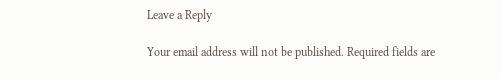Leave a Reply

Your email address will not be published. Required fields are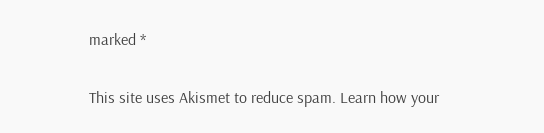marked *

This site uses Akismet to reduce spam. Learn how your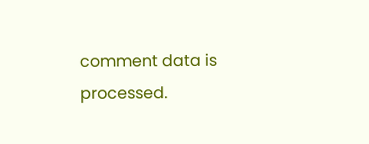comment data is processed.